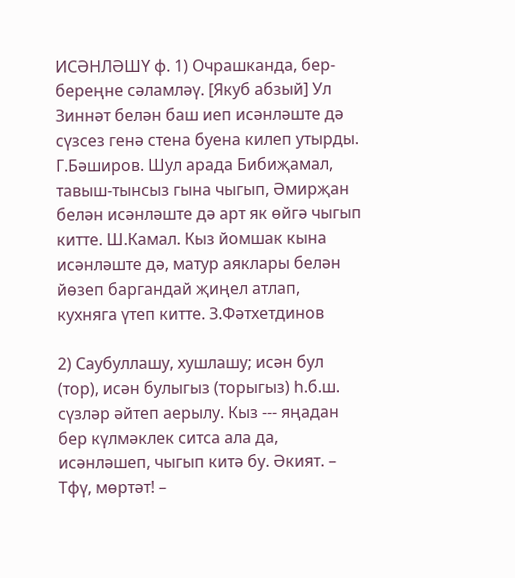ИСӘНЛӘШҮ ф. 1) Очрашканда, бер-береңне сәламләү. [Якуб абзый] Ул Зиннәт белән баш иеп исәнләште дә сүзсез генә стена буена килеп утырды. Г.Бәширов. Шул арада Бибиҗамал, тавыш-тынсыз гына чыгып, Әмирҗан белән исәнләште дә арт як өйгә чыгып китте. Ш.Камал. Кыз йомшак кына исәнләште дә, матур аяклары белән йөзеп баргандай җиңел атлап, кухняга үтеп китте. З.Фәтхетдинов

2) Саубуллашу, хушлашу; исән бул (тор), исән булыгыз (торыгыз) һ.б.ш. сүзләр әйтеп аерылу. Кыз --- яңадан бер күлмәклек ситса ала да, исәнләшеп, чыгып китә бу. Әкият. – Тфү, мөртәт! –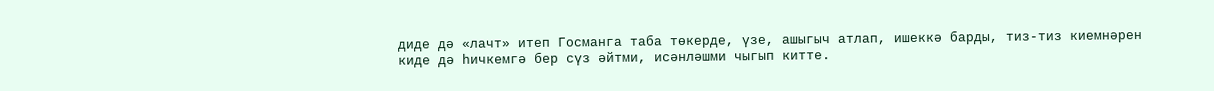диде дә «лачт» итеп Госманга таба төкерде, үзе, ашыгыч атлап, ишеккә барды, тиз-тиз киемнәрен киде дә һичкемгә бер сүз әйтми, исәнләшми чыгып китте.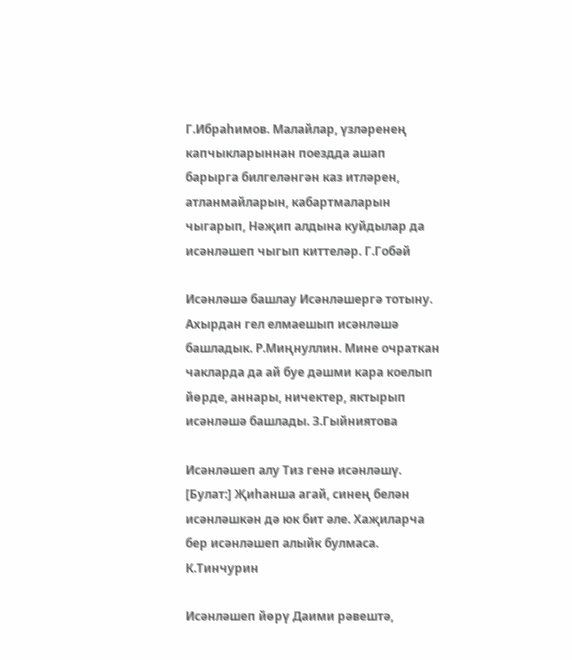Г.Ибраһимов. Малайлар, үзләренең капчыкларыннан поездда ашап барырга билгеләнгән каз итләрен, атланмайларын, кабартмаларын чыгарып, Нәҗип алдына куйдылар да исәнләшеп чыгып киттеләр. Г.Гобәй

Исәнләшә башлау Исәнләшергә тотыну. Ахырдан гел елмаешып исәнләшә башладык. Р.Миңнуллин. Мине очраткан чакларда да ай буе дәшми кара коелып йөрде, аннары, ничектер, яктырып исәнләшә башлады. З.Гыйниятова

Исәнләшеп алу Тиз генә исәнләшү. [Булат:] Җиһанша агай, синең белән исәнләшкән дә юк бит әле. Хаҗиларча бер исәнләшеп алыйк булмаса. К.Тинчурин

Исәнләшеп йөрү Даими рәвештә,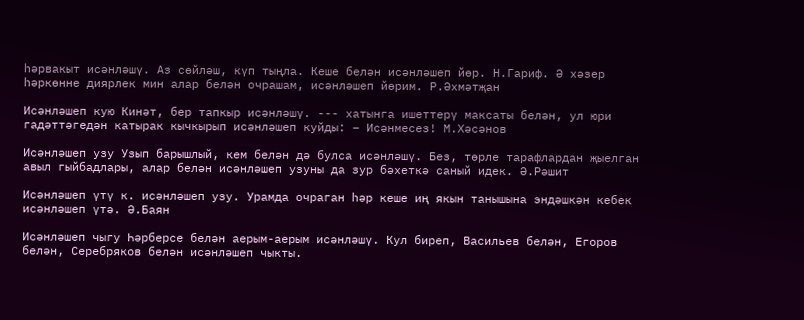һәрвакыт исәнләшү. Аз сөйләш, күп тыңла. Кеше белән исәнләшеп йөр. Н.Гариф. Ә хәзер һәркөнне диярлек мин алар белән очрашам, исәнләшеп йөрим. Р.Әхмәтҗан

Исәнләшеп кую Кинәт, бер тапкыр исәнләшү. --- хатынга ишеттерү максаты белән, ул юри гадәттәгедән катырак кычкырып исәнләшеп куйды: – Исәнмесез! М.Хәсәнов

Исәнләшеп узу Узып барышлый, кем белән дә булса исәнләшү. Без, төрле тарафлардан җыелган авыл гыйбадлары, алар белән исәнләшеп узуны да зур бәхеткә саный идек. Ә.Рәшит

Исәнләшеп үтү к. исәнләшеп узу. Урамда очраган һәр кеше иң якын танышына эндәшкән кебек исәнләшеп үтә. Ә.Баян

Исәнләшеп чыгу Һәрберсе белән аерым-аерым исәнләшү. Кул биреп, Васильев белән, Егоров белән, Серебряков белән исәнләшеп чыкты.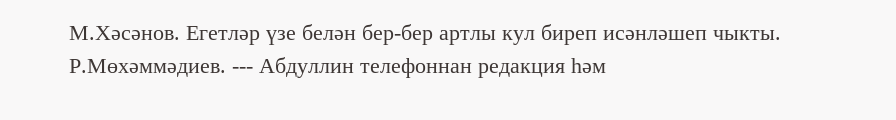М.Хәсәнов. Егетләр үзе белән бер-бер артлы кул биреп исәнләшеп чыкты. Р.Мөхәммәдиев. --- Абдуллин телефоннан редакция һәм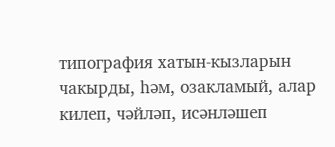типография хатын-кызларын чакырды, һәм, озакламый, алар килеп, чәйләп, исәнләшеп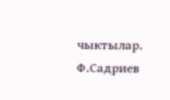чыктылар. Ф.Садриев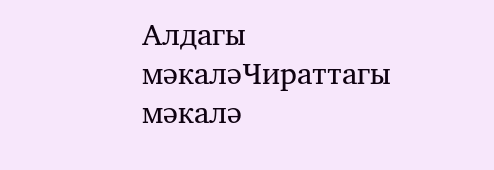Алдагы мәкаләЧираттагы мәкалә